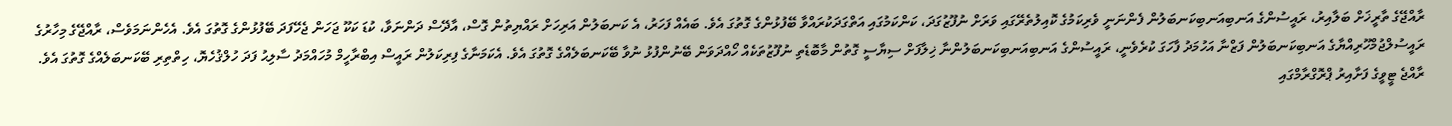ރާއްޖޭގެ ތާރީޚަށް ބަލާއިރު، ރައީސުންގެ އަނބިއަނބިކަނބަލުން ފެންނަނީ ވެރިކަމުގެ ކޮއިލުތެރޭގައި ވަރަށް ނުފޫޒުގަދަ، ކަންކަމުގައި އަތްގަދަކުރައްވާ ބޭފުޅުންގެ ގޮތުގަ އެވެ. ބައެއް ފަހަރު، އެ ކަނބަލުން އަރިހަށް ރައްޔިތުން ގޮސް، އާދޭސް ދަންނަވާ، ކުޑަ ކަކޫ ޖަހަން ޖެހޭފަދަ ބޭފުޅުންގެ ގޮތުގަ އެވެ. އެހެންނަމަވެސް، ރާއްޖޭގެ މިހާރުގެ ރައީސުލްޖުމްހޫރިއްޔާގެ އަނބިކަނބަލުން ފަޒްނާ އަހުމަދު ފާހަގަ ކުރެވެނީ، ރައީސުންގެ އަނބިއަނބިކަނބަލުންނާ ޚިލާފަށް ސިޔާސީ ގޮތުން މާބޮޑެތި ނުފޫޒުތަކެއް ހޯއްދަވަން ބޭނުންފުޅު ނުވާ ބޭކަނބަލެއްގެ ގޮތުގަ އެވެ. އެކަމަނާގެ ފިރިކަލުން ރައީސް އިބްރާހީމް މުހައްމަދު ސާލިޙު ފަދަ ހުލްޤުހެޔޮ، ހިތްތިރި ބޭކަނބަލެއްގެ ގޮތުގަ އެވެ.
ރާއްޖެ ޓީވީގެ ފަށާއިރު ޕްރޮގްރާމްގައި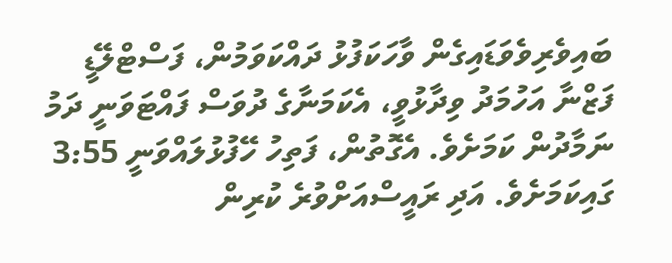ބައިވެރިވެވަޑައިގެން ވާހަކަފުޅު ދައްކަވަމުން، ފަސްޓްލޭޑީ ފަޒްނާ އަހުމަދު ވިދާޅުވީ، އެކަމަނާގެ ދުވަސް ފައްޓަވަނީ ދަމު ނަމާދުން ކަމަށެވެ. އެގޮތުން، ފަތިހު ހޭފުޅުލައްވަނީ 3:55 ގައިކަމަށެވެ. އަދި ރައީސްއަށްވުރެ ކުރިން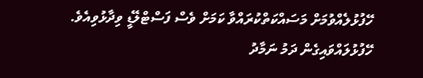ހޭފުޅުލެއްވުމަށް މަސައްކަތްކުރައްވާ ކަމަށް ވެސް ފަސްޓްލޭޑީ ވިދާޅުވިއެވެ. ހޭފުޅުލައްވައިގެން ދަމު ނަމާދު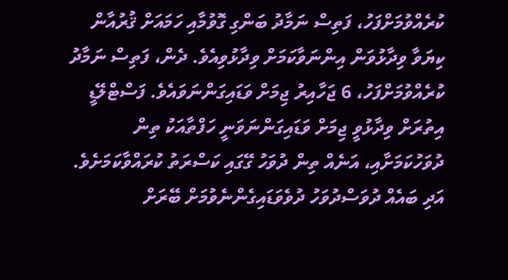ކުރެއްވުމަށްފަހު، ފަތިސް ނަމާދު ބަންގި ގޮވުމާއި ހަމައަށް ޤުރުއާން ކިޔަވާ ވިދާޅުވަން އިންނަވާކަމަށް ވިދާޅުވިއެވެ. ދެން، ފަތިސް ނަމާދު ކުރެއްވުމަށްފަހު، 6 ޖަހާއިރު ޖިމަށް ވަޑައިގަންނަވައެވެ. ފަސްޓްލޭޑީ އިތުރަށް ވިދާޅުވީ ޖިމަށް ވަޑައިގަންނަވަނީ ހަފްތާއަކު ތިން ދުވަހުކަމަށާއި، އަނެއް ތިން ދުވަހު ގޭގައި ކަސްރަތު ކުރައްވާކަމަށެވެ. އަދި ބައެއް ދުވަސްދުވަހު ދުވެވަޑައިގެންނެވުމަށް ބޭރަށް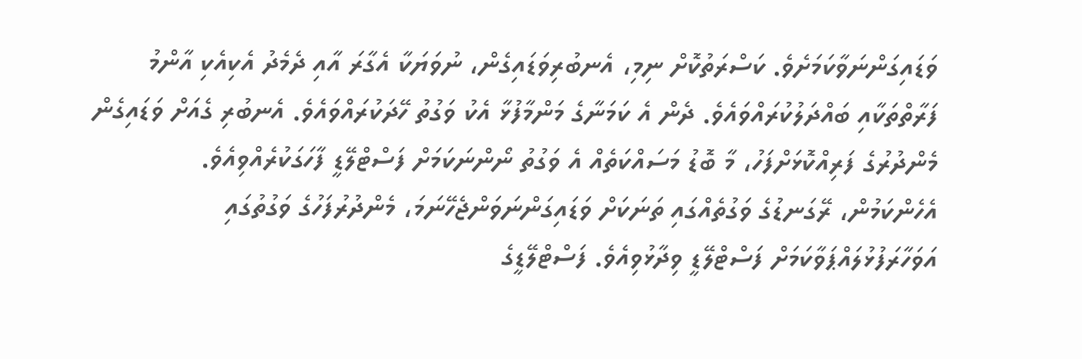ވަޑައިގަންނަވާކަމަށެވެ. ކަސްރަތުކޮށް ނިމި، އެނބުރިވަޑައިގެން، ނުވަޔަކާ އެގާރަ އާއި ދެމެދު އެކިއެކި އާންމު ފަރާތްތަކާއި ބައްދަލުކުރައްވައެވެ. ދެން އެ ކަމަނާގެ މަންމާފުޅާ އެކު ވަގުތު ހޭދަކުރައްވައެވެ. އެނބުރި ގެއަށް ވަޑައިގެން މެންދުރުގެ ފަރިއްކޮޅަށްފަހު، މާ ބޮޑު މަސައްކަތެއް އެ ވަގުތު ނޯންނަކަމަށް ފަސްޓްލޭޑީ ފާހަގަކުރެއްވިއެވެ.
އެހެންކަމުން، ރޭގަނޑުގެ ވަގުތެއްގައި ތަނަކަށް ވަޑައިގަންނަވަންޖެހޭނަމަ، މެންދުރުފަހުގެ ވަގުތުގައި އަވަހާރަފުޅުލައްޕަވާކަމަށް ފަސްޓްލޭޑީ ވިދާޅުވިއެވެ. ފަސްޓްލޭޑީގެ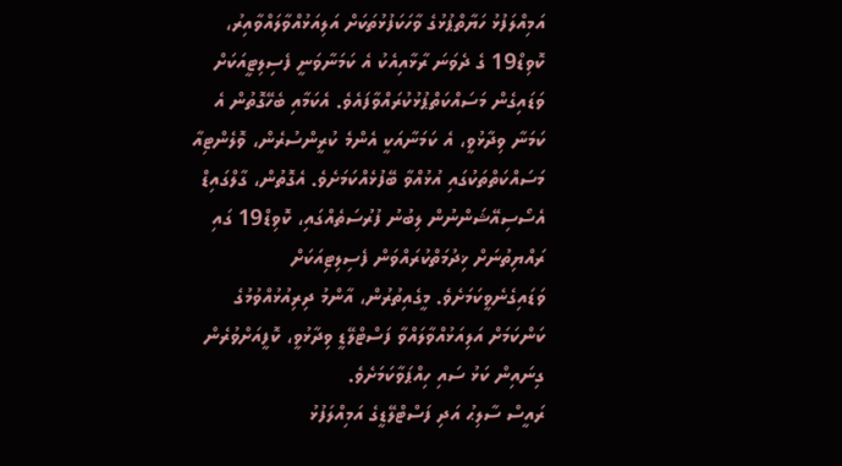އަމިއްލަފުޅު ހަޔާތްޕުޅުގެ ވާހަކަފުޅުތަކަށް އަލިއަޅުއްވާލައްވާއިރު، ކޮވިޑް19 ގެ ދެވަނަ ރާޅާއިއެކު އެ ކަމަނާވަނީ ފެސިލިޓީއަކަށް ވަޑައިގެން މަސައްކަތްޕުޅުކުރައްވާފައެވެ. އެކަމާއި ބެހޭގޮތުން އެ ކަމަނާ ވިދާޅުވީ، އެ ކަމަނާއަކީ އެންމެ ކުރީންސުރެން، ވޮލެންޓިއާ މަސައްކަތްތަކުގައި އުޅުއްވާ ބޭފުޅެއްކަމަށެވެ. އެގޮތުން، ގާލްގައިޑް އެސޯސިއޭޝަންނުން ލިބުނު ފުރުސަތެއްގައި، ކޮވިޑް19 ގައި ރައްޔިތުނަށް ޚިދުމަތްކުރައްވަން ފެސިލިޓިއަކަށް ވަޑައިގެނެވީކަމަށެވެ. މީގެއިތުރުން، އާންމު ދިރިއުޅުއްވުމުގެ ކަންކަމަށް އަލިއަޅުއްވާލައްވާ ފަސްޓްލޭޑީ ވިދާޅުވީ، ކޮފީއަށްވުރެން ގިނައިން ކަޅު ސައި ހިއްޕަވާކަމަށެވެ.
ރައީސް ސާލިޙު އަދި ފަސްޓްލޭޑީގެ އަމިއްލަފުޅު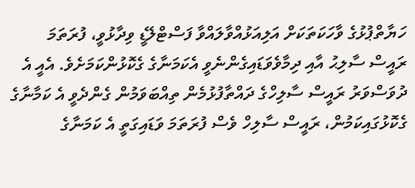ހަޔާތްޕުޅުގެ ވާހަކަތަކަށް އަލިއަޅުއްވާލައްވާ ފަސްޓްލޭޑީ ވިދާޅުވީ، ފުރަތަމަ ރައީސް ސާލިޙު އާއި ދިމާވެވަޑައިގެންނެވީ އެކަމަނާގެ ގެކޮޅުންކަމަށެވެ. އެއީ އެ ދުވަސްވަރު ރައީސް ސާލިހްގެ ދައްތާފުޅުމެން ތިއްބަވަމުން ގެންދެވީ އެ ކަމާނާގެ ގެކޮޅުގައިކަމުން، ރައީސް ސާލިހް ވެސް ފުރަތަމަ ވަޑައިގަތީ އެ ކަމަނާގެ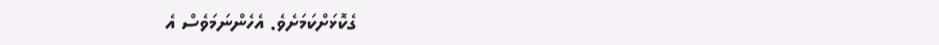ގެކޮޅަށްކަމަށެވެ. އެހެންނަމަވެސް އެ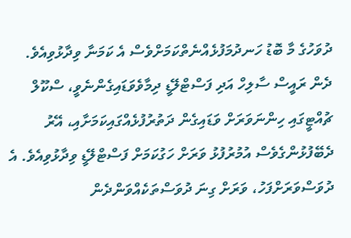ދުވަހުގެ މާ ބޮޑު ހަނދުމަފުޅެއްނެތްކަމަށްވެސް އެ ކަމަނާ ވިދާޅުވިއެވެ. ދެން ރައީސް ސާލިހް އަދި ފަސްޓްލޭޑީ ދިމާވެވަޑައިގެންނެވީ، ސްކޫލް ޗުއްޓީގައި ހިންނަވަރަށް ވަޑައިގެން ދަތުރުފުޅެއްގައިކަމަށާއި، އޭރު ދެބޭފުޅުންގެވެސް އުމުރުފުޅު ވަރަށް ހަގުކަމަށް ފަސްޓްލޭޑީ ވިދާޅުވިއެވެ. އެ ދުވަސްވަރަށްފަހު، ވަރަށް ގިނަ ދުވަސްތަކެއްވަންދެން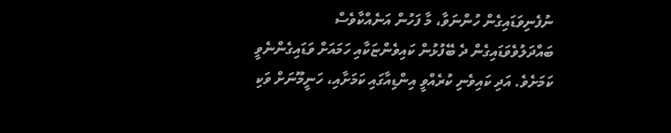ނުފެނިވަޑައިގެން ހުންނަވާ، މާ ފަހުން އަނެއްކާވެސް ބައްދަލުވެވަޑައިގެން ދެ ބޭފުޅުން ކައިވެންޏަކާއި ހަމައަށް ވަޑައިގެންނެވީ ކަމަށެވެ. އަދި ކައިވެނި ކުރެއްވީ އިންޑިއާގައި ކަމަށާއި، ހަނީމޫނަށް ވަކި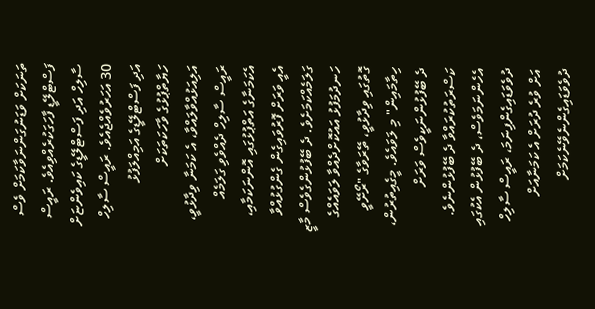ތަނަކަށް ވަޑަނުގަންނަވާކަމަށް ވެސް ފަސްޓްލޭޑީ ފާހަގަކުރެއްވިއެވެ. ރައީސް ސާލިހް އަދި ފަސްޓްލޭޑީގެ ކައިވެންޏަށް 30 އަހަރުވެއްޖެއެވެ. ރައީސް ސާލިހް އަދި ފަސްޓްލޭޑީގެ އަމިއްލަފުޅު ހަޔާތްޕުޅުގެ ވާހަކަތަކަށް އަލިއަޅުއްވާލައްވާ، އެ ކަމަނާ ވިދާޅުވީ، ރައީސް ސާލިހް ދެއްވެވި ގަލަމެއް އެކަމަނާގެ އަތްޕުޅުގައި އޮންނަކަމާއި، އެއީ ވަރަށް ފޮރުވައިގެން ގެންގުޅުއްވާ ގަލަމެއްކަމަށެވެ. ދެ ބޭފުޅުންގެވެސް މާޒީ ހަނދުމަފުޅު އައުކޮށްދެއްވާ ލަވައެއްގެ ގޮތުގައި ވިދާޅުވީ، ތޭރަވާގެ "ރޯށޭވީ ހިތާމައިން" މި ލަވައެވެ. މީގެއިތުރުން، ދެ ބޭފުޅުންނަކީވެސް ވަރަށް ކަސްރަތުކުރައްވާ ދެ ބޭފުޅުންނެވެ.
އެހެންނަމަވެސް، ދެ ބޭފުޅުން އެކުގައި ދުވެވަޑައިގެންފިނަމަ، ރައީސް ސާލިހް އަށް ވުރެ ދުރަށް އެ ކަމަނާއަށް ދުވެވަޑައިގެންނެވޭނެކަމަށް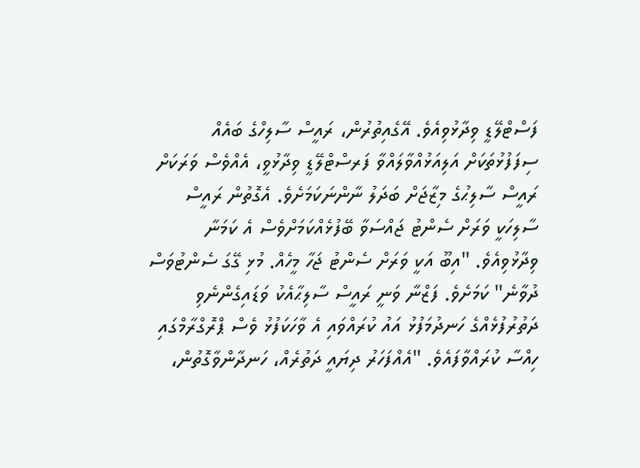ފަސްޓްލޭޑީ ވިދާޅުވިއެވެ. އޭގެއިތުރުން، ރައީސް ސާލިހްގެ ބައެއް ސިފަފުޅުތަކަށް އަލިއަޅުއްވާލައްވާ ފަރސްޓްލޭޑީ ވިދާޅުވީ، އެއްވެސް ވަރަކަށް ރައީސް ސާލިޙުގެ މިޒާޖަށް ބަދަލު ނާންނަކަމަށެވެ. އެގޮތުން ރައީސް ސާލިހަކީ ވަރަށް ސެންޓު ޖައްސަވާ ބޭފުޅެއްކަމަށްވެސް އެ ކަމަނާ ވިދާޅުވިއެވެ. "އިބޫ އަކީ ވަރަށް ސެންޓު ޖަހާ މީހެއް. މުޅި ގޭގަ ސެންޓުވަސް ދުވާނެ" ކަމަށެވެ. ފަޒްނާ ވަނީ ރައީސް ސާލިޙާއެކު ވަޑައިގެންނެވި ދަތުރުފުޅެއްގެ ހަނދުމަފުޅު އައު ކުރައްވައި އެ ވާހަކަފުޅު ވެސް ޕްރޮގްރާމްގައި ހިއްސާ ކުރައްވާފައެވެ. "އެއްފަހަރު ދިޔައީ ދަތުރެއް، ހަނދާންވާގޮތުން،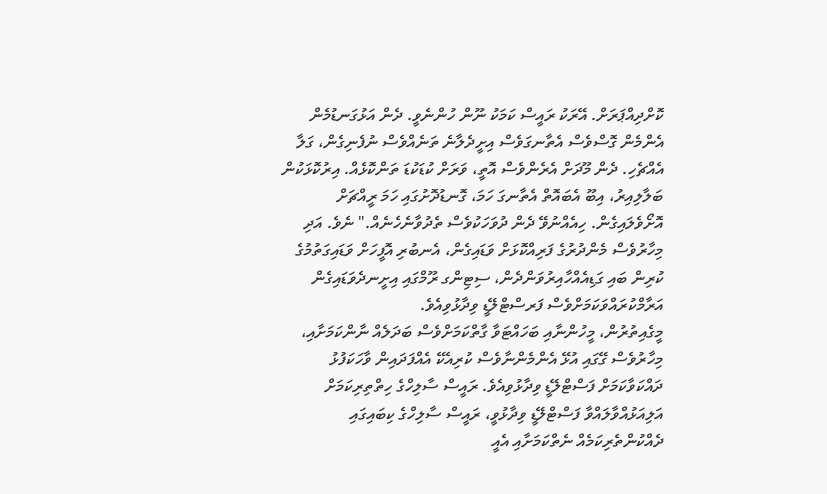ކޮށްދިއްޕަރަށް. އޭރަކު ރައީސް ކަމަކު ނޫން ހުންނެވީ. ދެން އަޅުގަނޑުމެން އެންމެން ގޮސްވެސް އެތާނގަވެސް އިށީދެލާނެ ތަނެއްވެސް ނުފެނިގެން، ގަލާ އެއްޗެހި. ދެން މޫދަށް އެރެންވެސް އޮތީ، ވަރަށް ކުޑަކުޑަ ތަންކޮޅެއް. އިރުކޮޅަކުން ބަލާލިއިރު، އިބޫ އެބައޮތް އެތާނގަ ހަމަ، ގޮނޑުދޮށުގައި ހަމަ ރީއްޗަށް އޮށޯވެލައިގެން. ހިއެއްނުވޭ ދެން ދުވަހަކުވެސް ތެދުވާނެހެނެއް." ނެވެ. އަދި މިހާރުވެސް މެންދުރުގެ ފަރިއްކޮޅަށް ވަޑައިގެން، އެނބުރި އޮފީހަށް ވަޑައިގަތުމުގެ ކުރިން ބައި ގަޑިއެއްހާއިރުވަންދެން، ސިޓިންގ ރޫމްގައި އިށީނދެވަޑައިގެން އަރާމްކުރައްވަކަމަށްވެސް ފަރސްޓްލޭޑީ ވިދާޅުވިއެވެ.
މީގެއިތުރުން، މީހުންނާއި ބަހައްޓަވާ ގާތްކަމަށްވެސް ބަދަލެއް ނާންކަމަށާއި، މިހާރުވެސް ގޭގައި އުޅޭ އެންމެންނާވެސް ކުރިއެކޭ އެއްފަދައިން ވާހަކަފުޅު ދައްކަވާކަމަށް ފަސްޓްލޭޑީ ވިދާޅުވިއެވެ. ރައީސް ސާލިހްގެ ހިތްތިރިކަމަށް އަލިއަޅުއްވާލައްވާ ފަސްޓްލޭޑީ ވިދާޅުވީ، ރައީސް ސާލިހްގެ ކިބައިގައި ދެއްކުންތެރިކަމެއް ނެތްކަމަށާއި އެއީ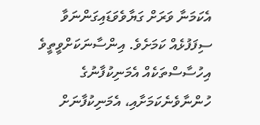އެކަމަނާ ވަރަށް ގަޔާވެވަޑައިގަންނަވާ ސިފަފުޅެއް ކަމަށެވެ. އިންސާނަކަށްވީތީވެ އިހުސާސްތަކެއް އެމަނިކުފާނުގެ ހުންނާވެނެކަމަށާއި، އެމަނިކުފާނަށް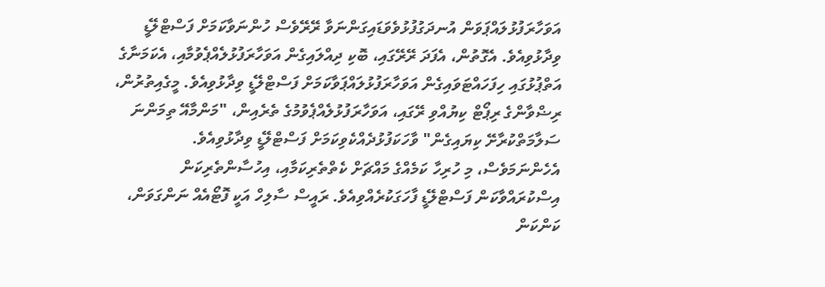އަވަހާރަފުޅުލައްޕަވަން އުނދަގުފުޅުވެވަޑައިގަންނަވާ ރޭރޭވެސް ހުންނަވާކަމަށް ފަސްޓްލޭޑީ ވިދާޅުވިއެވެ. އެގޮތުން، އެފަދަ ރޭރޭގައި، ބޮކި ދިއްލައިގެން އަވަހާރަފުޅުލެއްޕެވުމާއި، އެކަމަނާގެ އަތްޕުޅުގައި ހިފަހައްޓަވައިގެން އަވަހާރަފުޅުލައްޕަވާކަމަށް ފަސްޓްލޭޑީ ވިދާޅުވިއެވެ. މީގެއިތުރުން، ރިޟްވާންގެ ރިޕޯޓް ކިޔުއްވި ރޭގައި، އަވަހާރަފުޅުލެއްޕެވުމުގެ ތެރެއިން، "މަންމާއޭ ތިމަންނަ ސަލާމަތްކުރާށޭ ކިޔައިގެން" ވާހަކަފުޅުދެއްކެވިކަމަށް ފަސްޓްލޭޑީ ވިދާޅުވިއެވެ.
އެހެންނަމަވެސް، މި ހުރިހާ ކަމެއްގެ މައްޗަށް ކެތްތެރިކަމާއި، އިހުސާންތެރިކަން އިސްކުރައްވާކަން ފަސްޓްލޭޑީ ފާހަގަކުރެއްވިއެވެ. ރައީސް ސާލިހް އަކީ ފޮޓޯއެއް ނަންގަވަން، ކަންކަން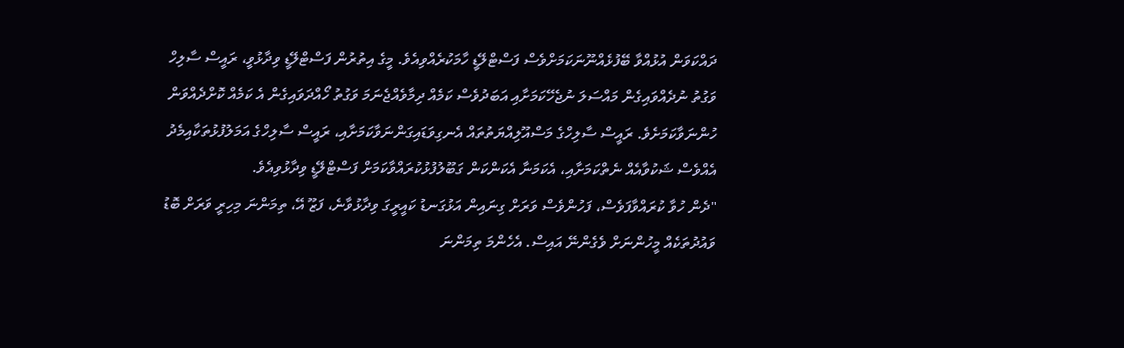ދައްކަވަން އުޅުއްވާ ބޭފުޅެއްނޫނަކަމަށްވެސް ފަސްޓްލޭޑީ ހާމަކުރެއްވިއެވެ. މީގެ އިތުރުން ފަސްޓްލޭޑީ ވިދާޅުވީ، ރައީސް ސާލިހް ވަގުތު ނުދެއްވައިގެން މައްސަލަ ނުޖެހޭކަމަށާއި އަބަދުވެސް ކަމެއް ދިމާވެއްޖެނަމަ ވަގުތު ހޯއްދަވައިގެން އެ ކަމެއް ކޮށްދެއްވަން ހުންނަވާކަމަށެވެ. ރައީސް ސާލިހްގެ މަސްއޫލިއްޔަތުތައް އެނގިވަޑައިގަންނަވާކަމަށާއި، ރައީސް ސާލިހްގެ އަމަލުފުޅުތަކާއިމެދު އެއްވެސް ޝަކުވާއެއް ނެތްކަމަށާއި، އެކަމަނާ އެކަންކަން ގަބޫލުފުޅުކުރައްވާކަމަށް ފަސްޓްލޭޑީ ވިދާޅުވިއެވެ.
"ދެން ހުވާ ކުރައްވާފަވެސް، ފަހުންވެސް ވަރަށް ގިނައިން އަޅުގަނޑު ކައީރީގަ ވިދާޅުވާނެ، ފަޒޫ އޭ، ތިމަންނަ މިހިރީ ވަރަށް ބޮޑު ވައުދުތަކެއް މީހުންނަށް ވެގެންނޭ އައިސް. އެހެންމަ ތިމަންނަ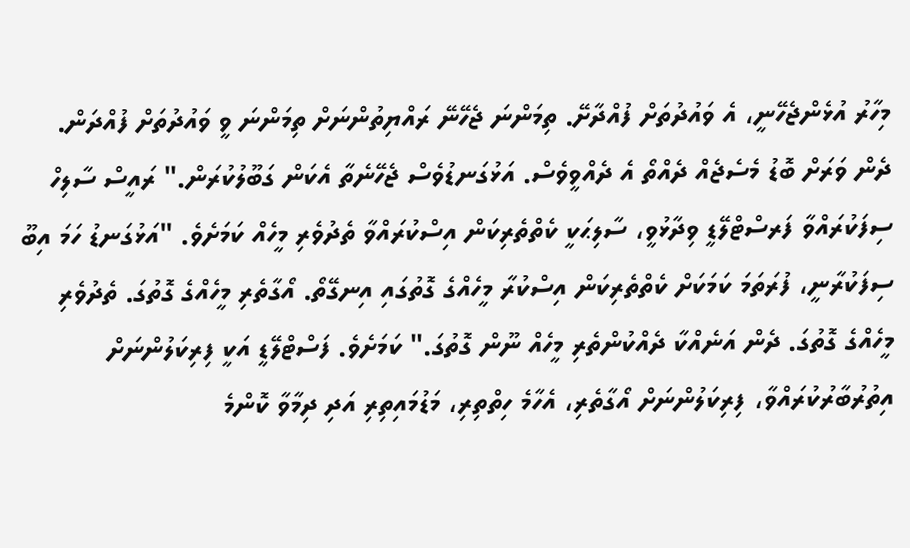މިހާރު އުޅެންޖެހޭނީ، އެ ވައުދުތަށް ފުއްދާށޭ. ތިމަންނަ ޖެހޭނޭ ރައްޔިތުންނަށް ތިމަންނަ ވީ ވައުދުތަށް ފުއްދަން. ދެން ވަރަށް ބޮޑު މެސެޖެއް ދެއްތޯ އެ ދެއްވީވެސް. އަޅުގަނޑުވެސް ޖެހޭނެތާ އެކަން ގަބޫލުކުރަން." ރައީސް ސާލިހް ސިފަކުރައްވާ ފަރސްޓްލޭޑީ ވިދާޅުވީ، ސާލިޙަކީ ކެތްތެރިކަން އިސްކުރައްވާ ތެދުވެރި މީހެއް ކަމަށެވެ. "އަޅުގަނޑު ހަމަ އިބޫ ސިފަކުރާނީ، ފުރަތަމަ ކަމަކަށް ކެތްތެރިކަން އިސްކުރާ މީހެއްގެ ގޮތުގައި އިނގޭތޯ. އޯގާތެރި މީހެއްގެ ގޮތުގަ. ތެދުވެރި މީހެއްގެ ގޮތުގަ. ދެން އަނެއްކާ ދެއްކުންތެރި މީހެއް ނޫން ގޮތުގަ." ކަމަށެވެ. ފަސްޓްލޭޑީ އަކީ ފިރިކަލުންނަށް އިތުރުބާރުކުރައްވާ، ފިރިކަލުންނަށް އޯގާތެރި، އެހާމެ ހިތްތިރި، މަޑުމައިތިރި އަދި ދިމާވާ ކޮންމެ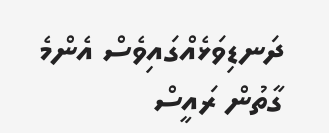ދަނޑިވަޅެއްގައިވެސް އެންމެ ގާތުން ރައީސް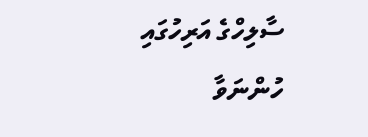ސާލިހްގެ އަރިހުގައި ހުންނަވާ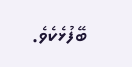ބޭފުޅެކެވެ.